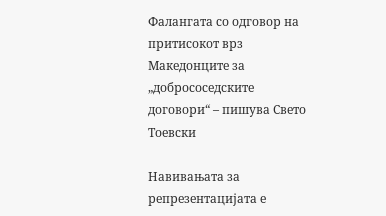Фалангата со одговор на притисокот врз Македонците за „добрососедските договори“ – пишува Свето Тоевски

Навивањата за репрезентацијата е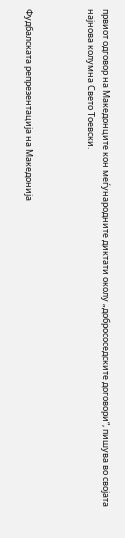првиот одговор на Македонците кон меѓународните диктати околу „добрососедските договори“, пишува во својата најнова колумна Свето Тоевски.



Фудбалската репрезентација на Македонија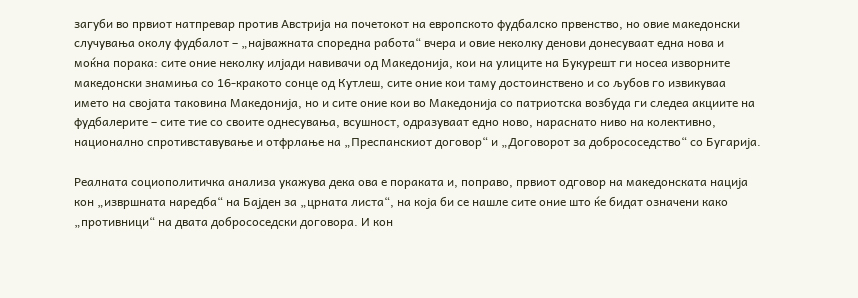загуби во првиот натпревар против Австрија на почетокот на европското фудбалско првенство, но овие македонски случувања околу фудбалот – „најважната споредна работа“ вчера и овие неколку денови донесуваат една нова и моќна порака: сите оние неколку илјади навивачи од Македонија, кои на улиците на Букурешт ги носеа изворните македонски знамиња со 16-кракото сонце од Кутлеш, сите оние кои таму достоинствено и со љубов го извикуваа името на својата таковина Македонија, но и сите оние кои во Македонија со патриотска возбуда ги следеа акциите на фудбалерите – сите тие со своите однесувања, всушност, одразуваат едно ново, нараснато ниво на колективно, национално спротивставување и отфрлање на „Преспанскиот договор“ и „Договорот за добрососедство“ со Бугарија.

Реалната социополитичка анализа укажува дека ова е пораката и, поправо, првиот одговор на македонската нација кон „извршната наредба“ на Бајден за „црната листа“, на која би се нашле сите оние што ќе бидат означени како „противници“ на двата добрососедски договора. И кон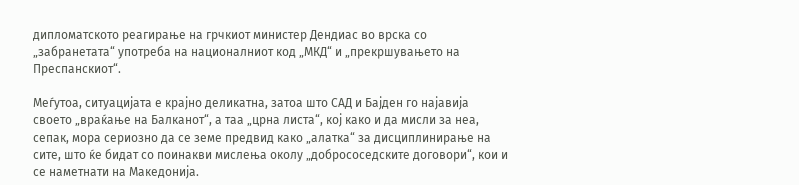дипломатското реагирање на грчкиот министер Дендиас во врска со „забранетата“ употреба на националниот код „МКД“ и „прекршувањето на Преспанскиот“.

Меѓутоа, ситуацијата е крајно деликатна, затоа што САД и Бајден го најавија своето „враќање на Балканот“, а таа „црна листа“, кој како и да мисли за неа, сепак, мора сериозно да се земе предвид како „алатка“ за дисциплинирање на сите, што ќе бидат со поинакви мислења околу „добрососедските договори“, кои и се наметнати на Македонија.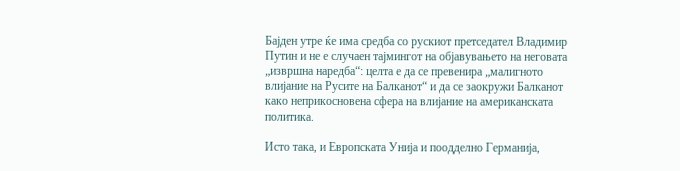Бајден утре ќе има средба со рускиот претседател Владимир Путин и не е случаен тајмингот на објавувањето на неговата „извршна наредба“: целта е да се превенира „малигното влијание на Русите на Балканот“ и да се заокружи Балканот како неприкосновена сфера на влијание на американската политика.

Исто така, и Европската Унија и поодделно Германија,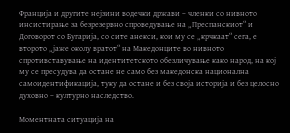Франција и другите нејзини водечки држави – членки со нивното инсистирање за безрезервно спроведување на „Преспанскиот“ и Договорот со Бугарија, со сите анекси, кои му се „крчкаат“ сега, е второто „јаже околу вратот“ на Македонците во нивното спротивставување на идентитетското обезличување како народ, на кој му се пресудува да остане не само без македонска национална самоидентификација, туку да остане и без своја историја и без целосно духовно – културно наследство.

Моментната ситуација на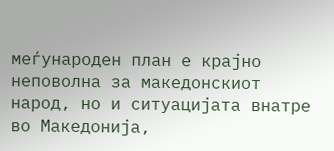меѓународен план е крајно неповолна за македонскиот народ, но и ситуацијата внатре во Македонија,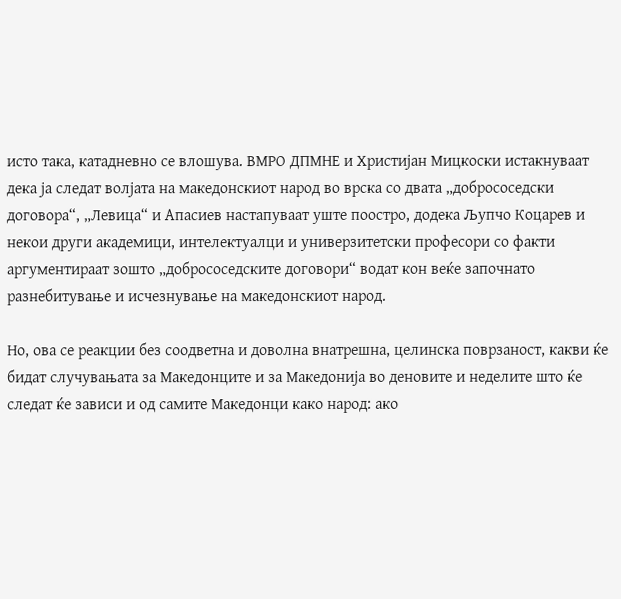исто така, катадневно се влошува. ВМРО ДПМНЕ и Христијан Мицкоски истакнуваат дека ја следат волјата на македонскиот народ во врска со двата „добрососедски договора“, „Левица“ и Апасиев настапуваат уште поостро, додека Љупчо Коцарев и некои други академици, интелектуалци и универзитетски професори со факти аргументираат зошто „добрососедските договори“ водат кон веќе започнато разнебитување и исчезнување на македонскиот народ.

Но, ова се реакции без соодветна и доволна внатрешна, целинска поврзаност, какви ќе бидат случувањата за Македонците и за Македонија во деновите и неделите што ќе следат ќе зависи и од самите Македонци како народ: ако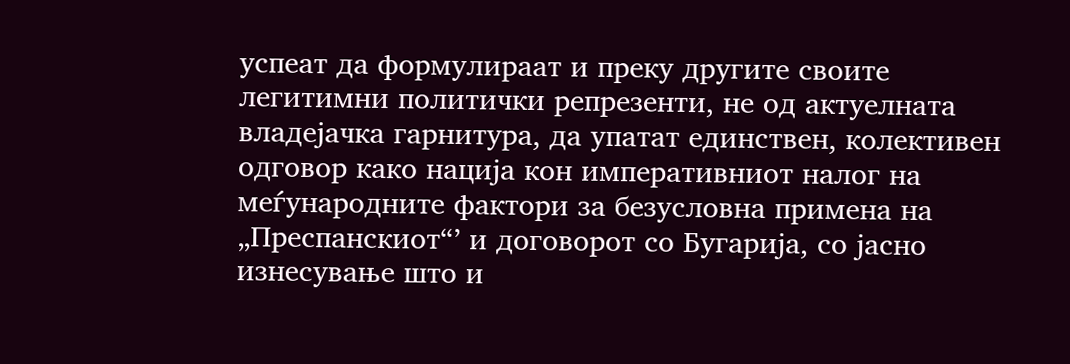успеат да формулираат и преку другите своите легитимни политички репрезенти, не од актуелната владејачка гарнитура, да упатат единствен, колективен одговор како нација кон императивниот налог на меѓународните фактори за безусловна примена на „Преспанскиот“’ и договорот со Бугарија, со јасно изнесување што и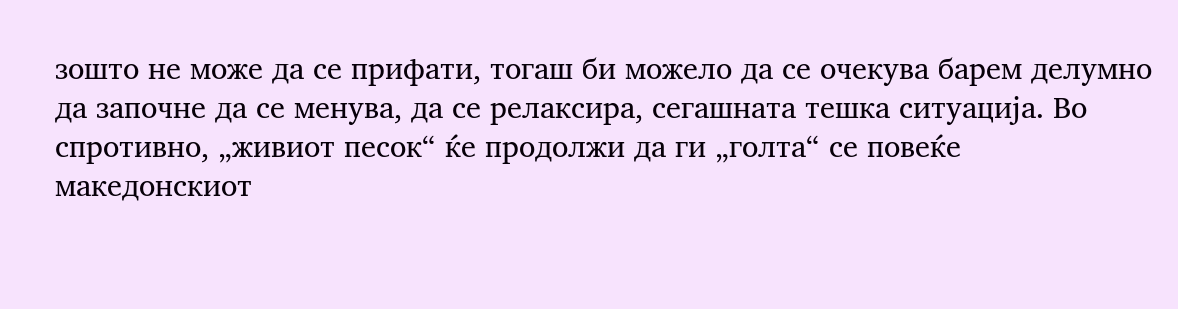зошто не може да се прифати, тогаш би можело да се очекува барем делумно да започне да се менува, да се релаксира, сегашната тешка ситуација. Во спротивно, „живиот песок“ ќе продолжи да ги „голта“ се повеќе македонскиот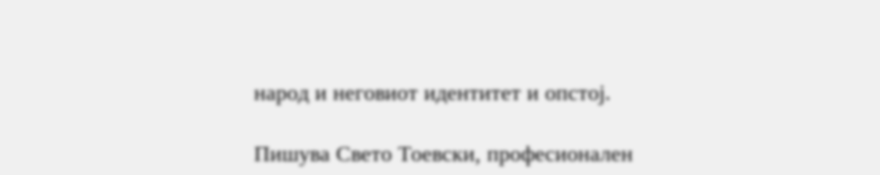народ и неговиот идентитет и опстој.

Пишува Свето Тоевски, професионален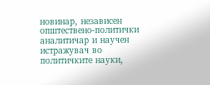новинар, независен општествено-политички аналитичар и научен истражувач во политичките науки,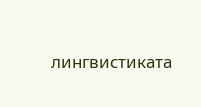лингвистиката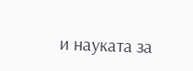и науката за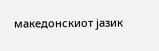македонскиот јазик